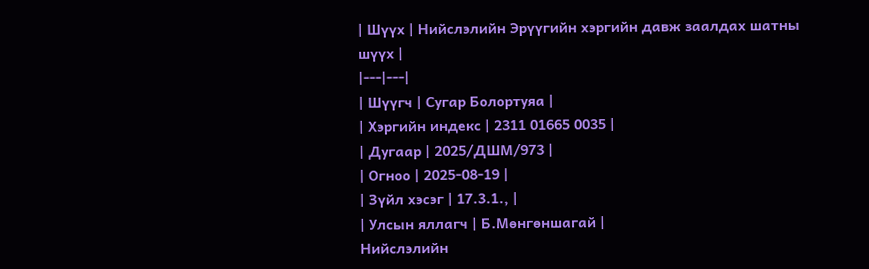| Шүүх | Нийслэлийн Эрүүгийн хэргийн давж заалдах шатны шүүх |
|---|---|
| Шүүгч | Сугар Болортуяа |
| Хэргийн индекс | 2311 01665 0035 |
| Дугаар | 2025/ДШМ/973 |
| Огноо | 2025-08-19 |
| Зүйл хэсэг | 17.3.1., |
| Улсын яллагч | Б.Мөнгөншагай |
Нийслэлийн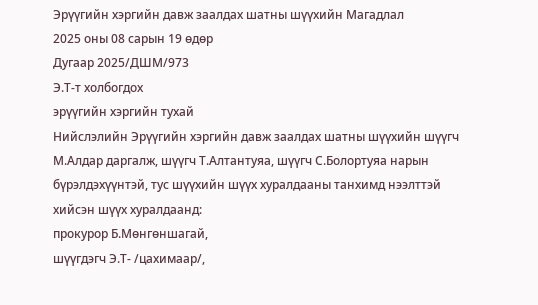Эрүүгийн хэргийн давж заалдах шатны шүүхийн Магадлал
2025 оны 08 сарын 19 өдөр
Дугаар 2025/ДШМ/973
Э.Т-т холбогдох
эрүүгийн хэргийн тухай
Нийслэлийн Эрүүгийн хэргийн давж заалдах шатны шүүхийн шүүгч М.Алдар даргалж, шүүгч Т.Алтантуяа, шүүгч С.Болортуяа нарын бүрэлдэхүүнтэй, тус шүүхийн шүүх хуралдааны танхимд нээлттэй хийсэн шүүх хуралдаанд:
прокурор Б.Мөнгөншагай,
шүүгдэгч Э.Т- /цахимаар/,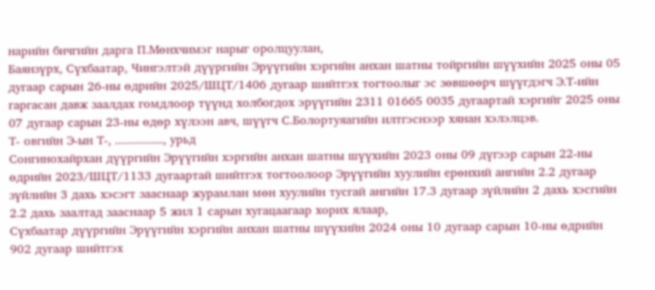нарийн бичгийн дарга П.Мөнхчимэг нарыг оролцуулан,
Баянзүрх, Сүхбаатар, Чингэлтэй дүүргийн Эрүүгийн хэргийн анхан шатны тойргийн шүүхийн 2025 оны 05 дугаар сарын 26-ны өдрийн 2025/ШЦТ/1406 дугаар шийтгэх тогтоолыг эс зөвшөөрч шүүгдэгч Э.Т-ийн гаргасан давж заалдах гомдлоор түүнд холбогдох эрүүгийн 2311 01665 0035 дугаартай хэргийг 2025 оны 07 дугаар сарын 23-ны өдөр хүлээн авч, шүүгч С.Болортуяагийн илтгэснээр хянан хэлэлцэв.
Т- овгийн Э-ын Т-, ................, урьд
Сонгинохайрхан дүүргийн Эрүүгийн хэргийн анхан шатны шүүхийн 2023 оны 09 дүгээр сарын 22-ны өдрийн 2023/ШЦТ/1133 дугаартай шийтгэх тогтоолоор Эрүүгийн хуулийн ерөнхий ангийн 2.2 дугаар зүйлийн 3 дахь хэсэгт зааснаар журамлан мөн хуулийн тусгай ангийн 17.3 дугаар зүйлийн 2 дахь хэсгийн 2.2 дахь заалтад зааснаар 5 жил 1 сарын хугацаагаар хорих ялаар,
Сүхбаатар дүүргийн Эрүүгийн хэргийн анхан шатны шүүхийн 2024 оны 10 дугаар сарын 10-ны өдрийн 902 дугаар шийтгэх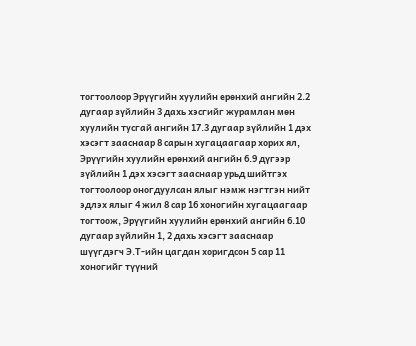тогтоолоор Эрүүгийн хуулийн ерөнхий ангийн 2.2 дугаар зүйлийн 3 дахь хэсгийг журамлан мөн хуулийн тусгай ангийн 17.3 дугаар зүйлийн 1 дэх хэсэгт зааснаар 8 сарын хугацаагаар хорих ял, Эрүүгийн хуулийн ерөнхий ангийн 6.9 дүгээр зүйлийн 1 дэх хэсэгт зааснаар урьд шийтгэх тогтоолоор оногдуулсан ялыг нэмж нэгтгэн нийт эдлэх ялыг 4 жил 8 сар 16 хоногийн хугацаагаар тогтоож, Эрүүгийн хуулийн ерөнхий ангийн 6.10 дугаар зүйлийн 1, 2 дахь хэсэгт зааснаар шүүгдэгч Э.Т-ийн цагдан хоригдсон 5 сар 11 хоногийг түүний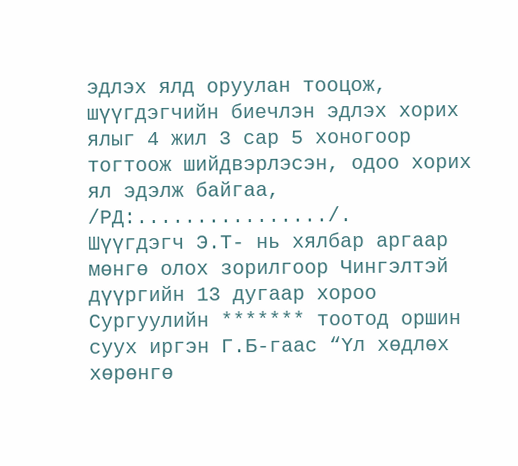эдлэх ялд оруулан тооцож, шүүгдэгчийн биечлэн эдлэх хорих ялыг 4 жил 3 сар 5 хоногоор тогтоож шийдвэрлэсэн, одоо хорих ял эдэлж байгаа, /РД:................/.
Шүүгдэгч Э.Т- нь хялбар аргаар мөнгө олох зорилгоор Чингэлтэй дүүргийн 13 дугаар хороо Сургуулийн ******* тоотод оршин суух иргэн Г.Б-гаас “Үл хөдлөх хөрөнгө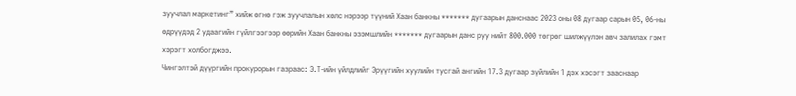зуучлал маркетинг” хийж өгнө гэж зуучлалын хөлс нэрээр түүний Хаан банкны ******* дугаарын данснаас 2023 оны 08 дугаар сарын 05, 06-ны өдрүүдэд 2 удаагийн гүйлгээгээр өөрийн Хаан банкны эзэмшлийн ******* дугаарын данс руу нийт 800.000 төгрөг шилжүүлэн авч залилах гэмт хэрэгт холбогджээ.
Чингэлтэй дүүргийн прокурорын газраас: Э.Т-ийн үйлдлийг Эрүүгийн хуулийн тусгай ангийн 17.3 дугаар зүйлийн 1 дэх хэсэгт зааснаар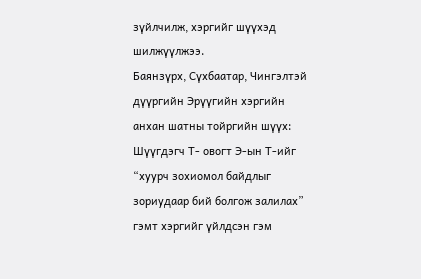зүйлчилж, хэргийг шүүхэд шилжүүлжээ.
Баянзүрх, Сүхбаатар, Чингэлтэй дүүргийн Эрүүгийн хэргийн анхан шатны тойргийн шүүх: Шүүгдэгч Т- овогт Э-ын Т-ийг “хуурч зохиомол байдлыг зориудаар бий болгож залилах” гэмт хэргийг үйлдсэн гэм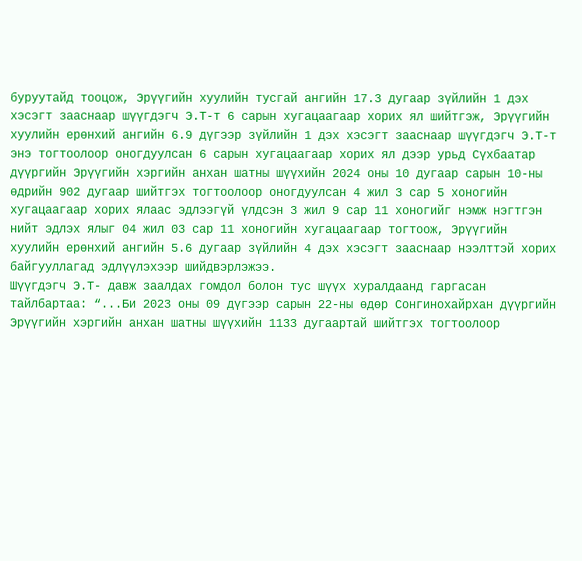буруутайд тооцож, Эрүүгийн хуулийн тусгай ангийн 17.3 дугаар зүйлийн 1 дэх хэсэгт зааснаар шүүгдэгч Э.Т-т 6 сарын хугацаагаар хорих ял шийтгэж, Эрүүгийн хуулийн ерөнхий ангийн 6.9 дүгээр зүйлийн 1 дэх хэсэгт зааснаар шүүгдэгч Э.Т-т энэ тогтоолоор оногдуулсан 6 сарын хугацаагаар хорих ял дээр урьд Сүхбаатар дүүргийн Эрүүгийн хэргийн анхан шатны шүүхийн 2024 оны 10 дугаар сарын 10-ны өдрийн 902 дугаар шийтгэх тогтоолоор оногдуулсан 4 жил 3 сар 5 хоногийн хугацаагаар хорих ялаас эдлээгүй үлдсэн 3 жил 9 сар 11 хоногийг нэмж нэгтгэн нийт эдлэх ялыг 04 жил 03 сар 11 хоногийн хугацаагаар тогтоож, Эрүүгийн хуулийн ерөнхий ангийн 5.6 дугаар зүйлийн 4 дэх хэсэгт зааснаар нээлттэй хорих байгууллагад эдлүүлэхээр шийдвэрлэжээ.
Шүүгдэгч Э.Т- давж заалдах гомдол болон тус шүүх хуралдаанд гаргасан тайлбартаа: “...Би 2023 оны 09 дүгээр сарын 22-ны өдөр Сонгинохайрхан дүүргийн Эрүүгийн хэргийн анхан шатны шүүхийн 1133 дугаартай шийтгэх тогтоолоор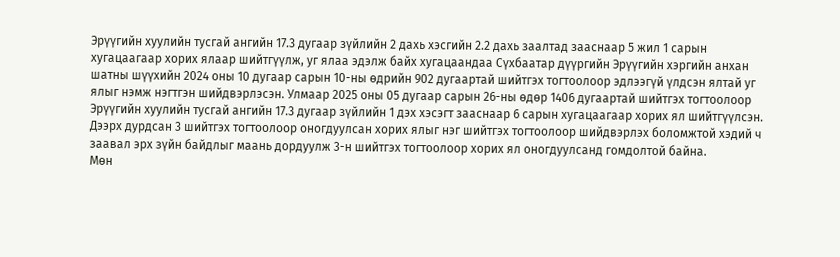Эрүүгийн хуулийн тусгай ангийн 17.3 дугаар зүйлийн 2 дахь хэсгийн 2.2 дахь заалтад зааснаар 5 жил 1 сарын хугацаагаар хорих ялаар шийтгүүлж, уг ялаа эдэлж байх хугацаандаа Сүхбаатар дүүргийн Эрүүгийн хэргийн анхан шатны шүүхийн 2024 оны 10 дугаар сарын 10-ны өдрийн 902 дугаартай шийтгэх тогтоолоор эдлээгүй үлдсэн ялтай уг ялыг нэмж нэгтгэн шийдвэрлэсэн. Улмаар 2025 оны 05 дугаар сарын 26-ны өдөр 1406 дугаартай шийтгэх тогтоолоор Эрүүгийн хуулийн тусгай ангийн 17.3 дугаар зүйлийн 1 дэх хэсэгт зааснаар 6 сарын хугацаагаар хорих ял шийтгүүлсэн.
Дээрх дурдсан 3 шийтгэх тогтоолоор оногдуулсан хорих ялыг нэг шийтгэх тогтоолоор шийдвэрлэх боломжтой хэдий ч заавал эрх зүйн байдлыг маань дордуулж 3-н шийтгэх тогтоолоор хорих ял оногдуулсанд гомдолтой байна.
Мөн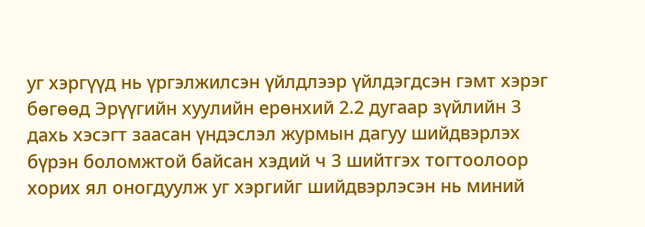уг хэргүүд нь үргэлжилсэн үйлдлээр үйлдэгдсэн гэмт хэрэг бөгөөд Эрүүгийн хуулийн ерөнхий 2.2 дугаар зүйлийн 3 дахь хэсэгт заасан үндэслэл журмын дагуу шийдвэрлэх бүрэн боломжтой байсан хэдий ч 3 шийтгэх тогтоолоор хорих ял оногдуулж уг хэргийг шийдвэрлэсэн нь миний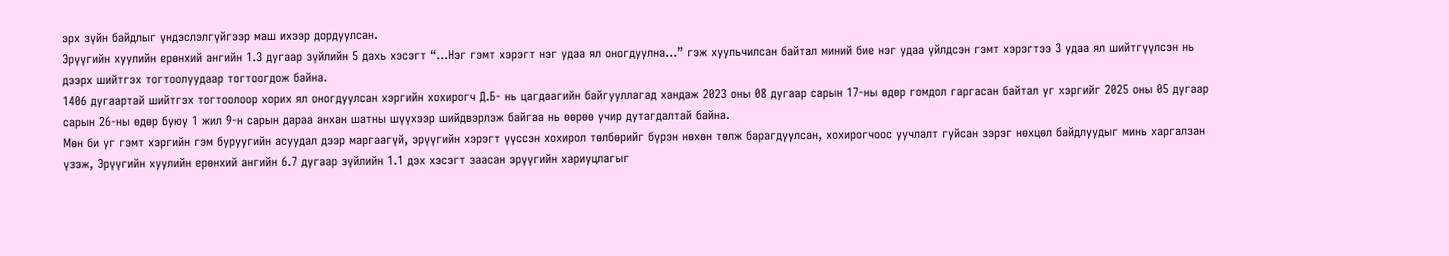эрх зүйн байдлыг үндэслэлгүйгээр маш ихээр дордуулсан.
Эрүүгийн хуулийн ерөнхий ангийн 1.3 дугаар зүйлийн 5 дахь хэсэгт “...Нэг гэмт хэрэгт нэг удаа ял оногдуулна...” гэж хуульчилсан байтал миний бие нэг удаа үйлдсэн гэмт хэрэгтээ 3 удаа ял шийтгүүлсэн нь дээрх шийтгэх тогтоолуудаар тогтоогдож байна.
1406 дугаартай шийтгэх тогтоолоор хорих ял оногдуулсан хэргийн хохирогч Д.Б- нь цагдаагийн байгууллагад хандаж 2023 оны 08 дугаар сарын 17-ны өдөр гомдол гаргасан байтал уг хэргийг 2025 оны 05 дугаар сарын 26-ны өдөр буюу 1 жил 9-н сарын дараа анхан шатны шүүхээр шийдвэрлэж байгаа нь өөрөө учир дутагдалтай байна.
Мөн би уг гэмт хэргийн гэм буруугийн асуудал дээр маргаагүй, эрүүгийн хэрэгт үүссэн хохирол төлбөрийг бүрэн нөхөн төлж барагдуулсан, хохирогчоос уучлалт гуйсан зэрэг нөхцөл байдлуудыг минь харгалзан үзэж, Эрүүгийн хуулийн ерөнхий ангийн 6.7 дугаар зүйлийн 1.1 дэх хэсэгт заасан эрүүгийн хариуцлагыг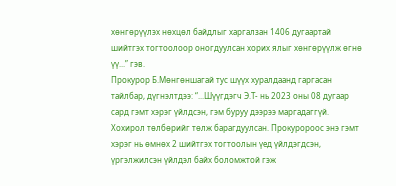хөнгөрүүлэх нөхцөл байдлыг харгалзан 1406 дугаартай шийтгэх тогтоолоор оногдуулсан хорих ялыг хөнгөрүүлж өгнө үү...” гэв.
Прокурор Б.Мөнгөншагай тус шүүх хуралдаанд гаргасан тайлбар, дүгнэлтдээ: “...Шүүгдэгч Э.Т- нь 2023 оны 08 дугаар сард гэмт хэрэг үйлдсэн, гэм буруу дээрээ маргадаггүй. Хохирол төлбөрийг төлж барагдуулсан. Прокуророос энэ гэмт хэрэг нь өмнөх 2 шийтгэх тогтоолын үед үйлдэгдсэн, үргэлжилсэн үйлдэл байх боломжтой гэж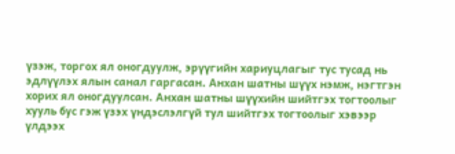үзэж, торгох ял оногдуулж, эрүүгийн хариуцлагыг тус тусад нь эдлүүлэх ялын санал гаргасан. Анхан шатны шүүх нэмж, нэгтгэн хорих ял оногдуулсан. Анхан шатны шүүхийн шийтгэх тогтоолыг хууль бус гэж үзэх үндэслэлгүй тул шийтгэх тогтоолыг хэвээр үлдээх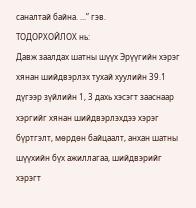саналтай байна. ...” гэв.
ТОДОРХОЙЛОХ нь:
Давж заалдах шатны шүүх Эрүүгийн хэрэг хянан шийдвэрлэх тухай хуулийн 39.1 дүгээр зүйлийн 1, 3 дахь хэсэгт зааснаар хэргийг хянан шийдвэрлэхдээ хэрэг бүртгэлт, мөрдөн байцаалт, анхан шатны шүүхийн бүх ажиллагаа, шийдвэрийг хэрэгт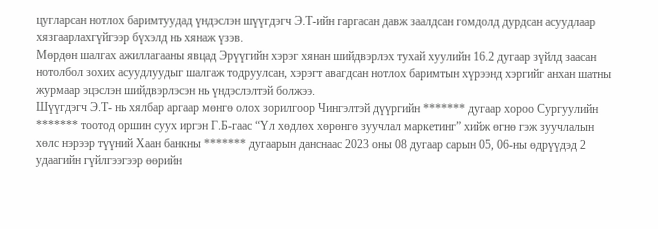цугларсан нотлох баримтуудад үндэслэн шүүгдэгч Э.Т-ийн гаргасан давж заалдсан гомдолд дурдсан асуудлаар хязгаарлахгүйгээр бүхэлд нь хянаж үзэв.
Мөрдөн шалгах ажиллагааны явцад Эрүүгийн хэрэг хянан шийдвэрлэх тухай хуулийн 16.2 дугаар зүйлд заасан нотолбол зохих асуудлуудыг шалгаж тодруулсан, хэрэгт авагдсан нотлох баримтын хүрээнд хэргийг анхан шатны журмаар эцэслэн шийдвэрлэсэн нь үндэслэлтэй болжээ.
Шүүгдэгч Э.Т- нь хялбар аргаар мөнгө олох зорилгоор Чингэлтэй дүүргийн ******* дугаар хороо Сургуулийн ******* тоотод оршин суух иргэн Г.Б-гаас “Үл хөдлөх хөрөнгө зуучлал маркетинг” хийж өгнө гэж зуучлалын хөлс нэрээр түүний Хаан банкны ******* дугаарын данснаас 2023 оны 08 дугаар сарын 05, 06-ны өдрүүдэд 2 удаагийн гүйлгээгээр өөрийн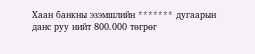Хаан банкны эзэмшлийн ******* дугаарын данс руу нийт 800.000 төгрөг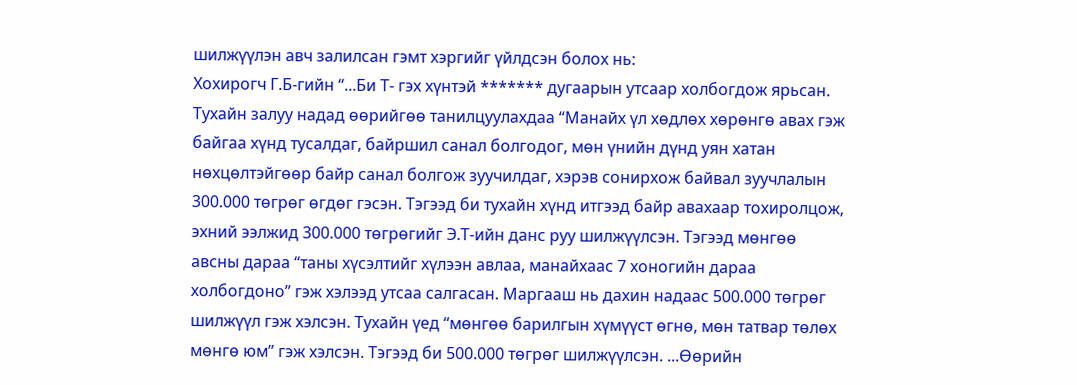шилжүүлэн авч залилсан гэмт хэргийг үйлдсэн болох нь:
Хохирогч Г.Б-гийн “...Би Т- гэх хүнтэй ******* дугаарын утсаар холбогдож ярьсан. Тухайн залуу надад өөрийгөө танилцуулахдаа “Манайх үл хөдлөх хөрөнгө авах гэж байгаа хүнд тусалдаг, байршил санал болгодог, мөн үнийн дүнд уян хатан нөхцөлтэйгөөр байр санал болгож зуучилдаг, хэрэв сонирхож байвал зуучлалын 300.000 төгрөг өгдөг гэсэн. Тэгээд би тухайн хүнд итгээд байр авахаар тохиролцож, эхний ээлжид 300.000 төгрөгийг Э.Т-ийн данс руу шилжүүлсэн. Тэгээд мөнгөө авсны дараа “таны хүсэлтийг хүлээн авлаа, манайхаас 7 хоногийн дараа холбогдоно” гэж хэлээд утсаа салгасан. Маргааш нь дахин надаас 500.000 төгрөг шилжүүл гэж хэлсэн. Тухайн үед “мөнгөө барилгын хүмүүст өгнө, мөн татвар төлөх мөнгө юм” гэж хэлсэн. Тэгээд би 500.000 төгрөг шилжүүлсэн. ...Өөрийн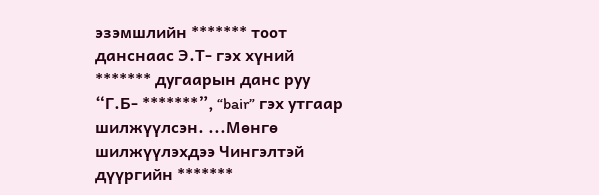эзэмшлийн ******* тоот данснаас Э.Т- гэх хүний ******* дугаарын данс руу “Г.Б- *******”, “bair” гэх утгаар шилжүүлсэн. ...Мөнгө шилжүүлэхдээ Чингэлтэй дүүргийн *******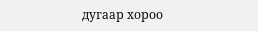дугаар хороо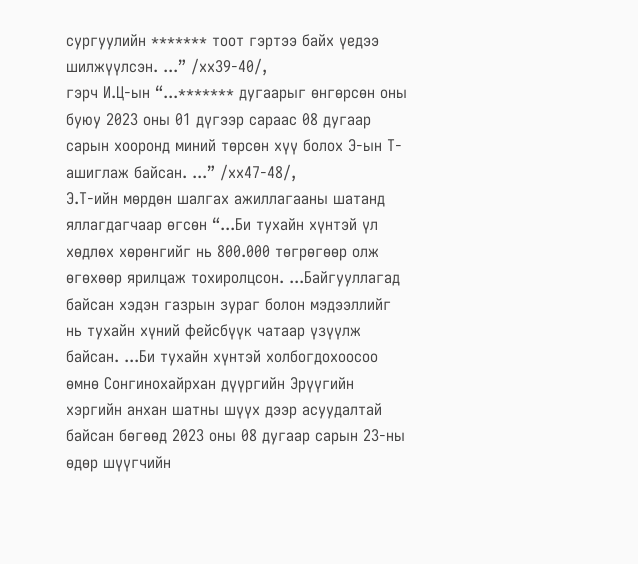сургуулийн ******* тоот гэртээ байх үедээ шилжүүлсэн. ...” /хх39-40/,
гэрч И.Ц-ын “...******* дугаарыг өнгөрсөн оны буюу 2023 оны 01 дүгээр сараас 08 дугаар сарын хооронд миний төрсөн хүү болох Э-ын Т- ашиглаж байсан. ...” /хх47-48/,
Э.Т-ийн мөрдөн шалгах ажиллагааны шатанд яллагдагчаар өгсөн “...Би тухайн хүнтэй үл хөдлөх хөрөнгийг нь 800.000 төгрөгөөр олж өгөхөөр ярилцаж тохиролцсон. ...Байгууллагад байсан хэдэн газрын зураг болон мэдээллийг нь тухайн хүний фейсбүүк чатаар үзүүлж байсан. ...Би тухайн хүнтэй холбогдохоосоо өмнө Сонгинохайрхан дүүргийн Эрүүгийн хэргийн анхан шатны шүүх дээр асуудалтай байсан бөгөөд 2023 оны 08 дугаар сарын 23-ны өдөр шүүгчийн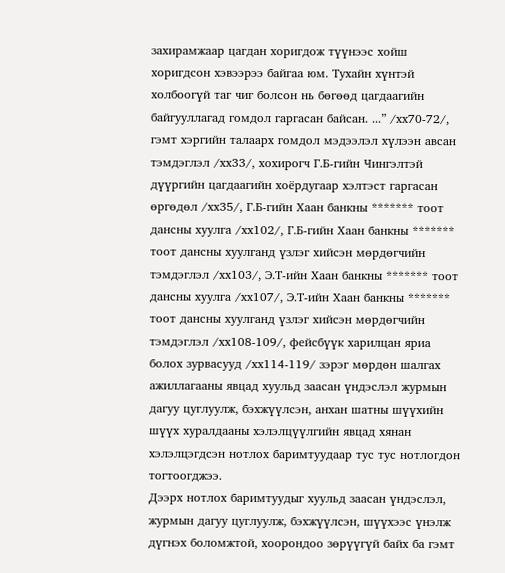захирамжаар цагдан хоригдож түүнээс хойш хоригдсон хэвээрээ байгаа юм. Тухайн хүнтэй холбоогүй таг чиг болсон нь бөгөөд цагдаагийн байгууллагад гомдол гаргасан байсан. ...” /хх70-72/,
гэмт хэргийн талаарх гомдол мэдээлэл хүлээн авсан тэмдэглэл /хх33/, хохирогч Г.Б-гийн Чингэлтэй дүүргийн цагдаагийн хоёрдугаар хэлтэст гаргасан өргөдөл /хх35/, Г.Б-гийн Хаан банкны ******* тоот дансны хуулга /хх102/, Г.Б-гийн Хаан банкны ******* тоот дансны хуулганд үзлэг хийсэн мөрдөгчийн тэмдэглэл /хх103/, Э.Т-ийн Хаан банкны ******* тоот дансны хуулга /хх107/, Э.Т-ийн Хаан банкны ******* тоот дансны хуулганд үзлэг хийсэн мөрдөгчийн тэмдэглэл /хх108-109/, фейсбүүк харилцан яриа болох зурвасууд /хх114-119/ зэрэг мөрдөн шалгах ажиллагааны явцад хуульд заасан үндэслэл журмын дагуу цуглуулж, бэхжүүлсэн, анхан шатны шүүхийн шүүх хуралдааны хэлэлцүүлгийн явцад хянан хэлэлцэгдсэн нотлох баримтуудаар тус тус нотлогдон тогтоогджээ.
Дээрх нотлох баримтуудыг хуульд заасан үндэслэл, журмын дагуу цуглуулж, бэхжүүлсэн, шүүхээс үнэлж дүгнэх боломжтой, хоорондоо зөрүүгүй байх ба гэмт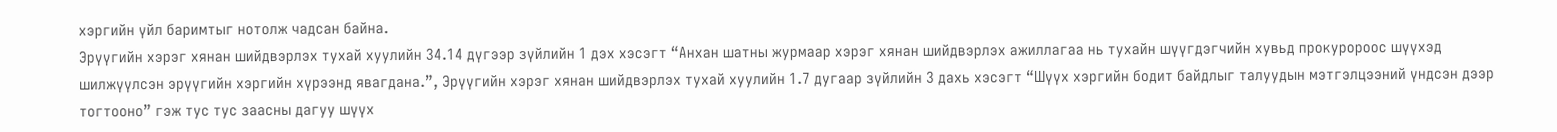хэргийн үйл баримтыг нотолж чадсан байна.
Эрүүгийн хэрэг хянан шийдвэрлэх тухай хуулийн 34.14 дүгээр зүйлийн 1 дэх хэсэгт “Анхан шатны журмаар хэрэг хянан шийдвэрлэх ажиллагаа нь тухайн шүүгдэгчийн хувьд прокуророос шүүхэд шилжүүлсэн эрүүгийн хэргийн хүрээнд явагдана.”, Эрүүгийн хэрэг хянан шийдвэрлэх тухай хуулийн 1.7 дугаар зүйлийн 3 дахь хэсэгт “Шүүх хэргийн бодит байдлыг талуудын мэтгэлцээний үндсэн дээр тогтооно” гэж тус тус заасны дагуу шүүх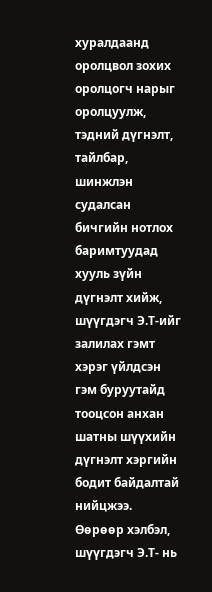хуралдаанд оролцвол зохих оролцогч нарыг оролцуулж, тэдний дүгнэлт, тайлбар, шинжлэн судалсан бичгийн нотлох баримтуудад хууль зүйн дүгнэлт хийж, шүүгдэгч Э.Т-ийг залилах гэмт хэрэг үйлдсэн гэм буруутайд тооцсон анхан шатны шүүхийн дүгнэлт хэргийн бодит байдалтай нийцжээ.
Өөрөөр хэлбэл, шүүгдэгч Э.Т- нь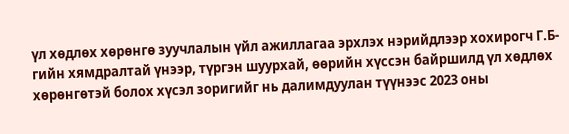үл хөдлөх хөрөнгө зуучлалын үйл ажиллагаа эрхлэх нэрийдлээр хохирогч Г.Б-гийн хямдралтай үнээр, түргэн шуурхай, өөрийн хүссэн байршилд үл хөдлөх хөрөнгөтэй болох хүсэл зоригийг нь далимдуулан түүнээс 2023 оны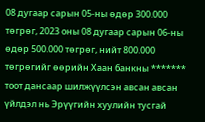08 дугаар сарын 05-ны өдөр 300.000 төгрөг, 2023 оны 08 дугаар сарын 06-ны өдөр 500.000 төгрөг, нийт 800.000 төгрөгийг өөрийн Хаан банкны ******* тоот дансаар шилжүүлсэн авсан авсан үйлдэл нь Эрүүгийн хуулийн тусгай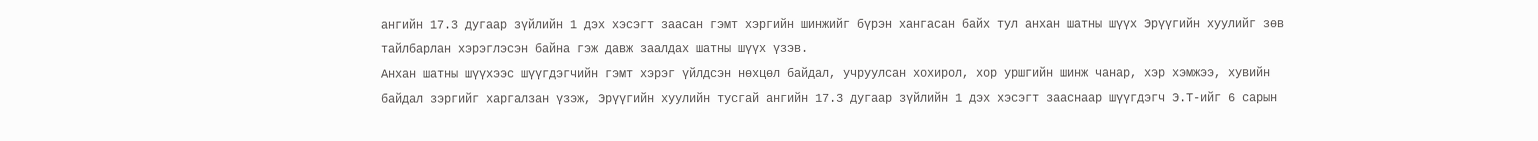ангийн 17.3 дугаар зүйлийн 1 дэх хэсэгт заасан гэмт хэргийн шинжийг бүрэн хангасан байх тул анхан шатны шүүх Эрүүгийн хуулийг зөв тайлбарлан хэрэглэсэн байна гэж давж заалдах шатны шүүх үзэв.
Анхан шатны шүүхээс шүүгдэгчийн гэмт хэрэг үйлдсэн нөхцөл байдал, учруулсан хохирол, хор уршгийн шинж чанар, хэр хэмжээ, хувийн байдал зэргийг харгалзан үзэж, Эрүүгийн хуулийн тусгай ангийн 17.3 дугаар зүйлийн 1 дэх хэсэгт зааснаар шүүгдэгч Э.Т-ийг 6 сарын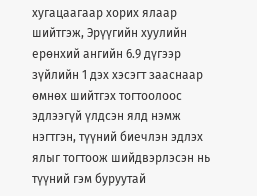хугацаагаар хорих ялаар шийтгэж, Эрүүгийн хуулийн ерөнхий ангийн 6.9 дүгээр зүйлийн 1 дэх хэсэгт зааснаар өмнөх шийтгэх тогтоолоос эдлээгүй үлдсэн ялд нэмж нэгтгэн, түүний биечлэн эдлэх ялыг тогтоож шийдвэрлэсэн нь түүний гэм буруутай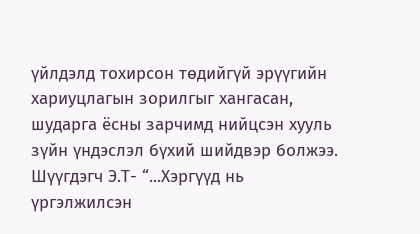үйлдэлд тохирсон төдийгүй эрүүгийн хариуцлагын зорилгыг хангасан, шударга ёсны зарчимд нийцсэн хууль зүйн үндэслэл бүхий шийдвэр болжээ.
Шүүгдэгч Э.Т- “...Хэргүүд нь үргэлжилсэн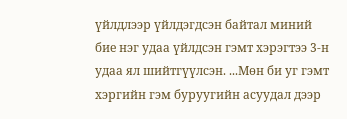үйлдлээр үйлдэгдсэн байтал миний бие нэг удаа үйлдсэн гэмт хэрэгтээ 3-н удаа ял шийтгүүлсэн. ...Мөн би уг гэмт хэргийн гэм буруугийн асуудал дээр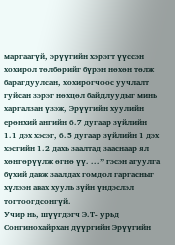маргаагүй, эрүүгийн хэрэгт үүссэн хохирол төлбөрийг бүрэн нөхөн төлж барагдуулсан, хохирогчоос уучлалт гуйсан зэрэг нөхцөл байдлуудыг минь харгалзан үзэж, Эрүүгийн хуулийн ерөнхий ангийн 6.7 дугаар зүйлийн 1.1 дэх хэсэг, 6.5 дугаар зүйлийн 1 дэх хэсгийн 1.2 дахь заалтад зааснаар ял хөнгөрүүлж өгнө үү. ...” гэсэн агуулга бүхий давж заалдах гомдол гаргасныг хүлээн авах хууль зүйн үндэслэл тогтоогдсонгүй.
Учир нь, шүүгдэгч Э.Т- урьд Сонгинохайрхан дүүргийн Эрүүгийн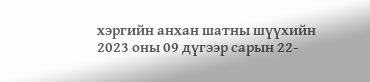хэргийн анхан шатны шүүхийн 2023 оны 09 дүгээр сарын 22-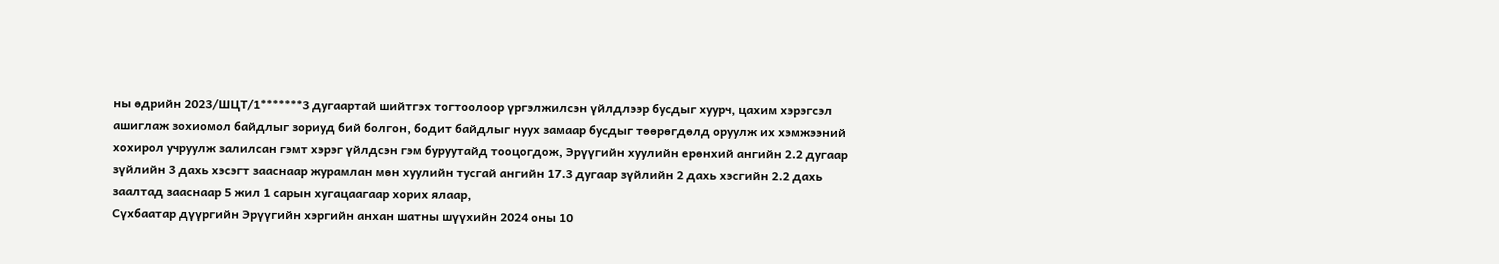ны өдрийн 2023/ШЦТ/1*******3 дугаартай шийтгэх тогтоолоор үргэлжилсэн үйлдлээр бусдыг хуурч, цахим хэрэгсэл ашиглаж зохиомол байдлыг зориуд бий болгон, бодит байдлыг нуух замаар бусдыг төөрөгдөлд оруулж их хэмжээний хохирол учруулж залилсан гэмт хэрэг үйлдсэн гэм буруутайд тооцогдож, Эрүүгийн хуулийн ерөнхий ангийн 2.2 дугаар зүйлийн 3 дахь хэсэгт зааснаар журамлан мөн хуулийн тусгай ангийн 17.3 дугаар зүйлийн 2 дахь хэсгийн 2.2 дахь заалтад зааснаар 5 жил 1 сарын хугацаагаар хорих ялаар,
Сүхбаатар дүүргийн Эрүүгийн хэргийн анхан шатны шүүхийн 2024 оны 10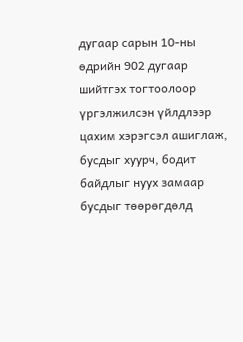дугаар сарын 10-ны өдрийн 902 дугаар шийтгэх тогтоолоор үргэлжилсэн үйлдлээр цахим хэрэгсэл ашиглаж, бусдыг хуурч, бодит байдлыг нуух замаар бусдыг төөрөгдөлд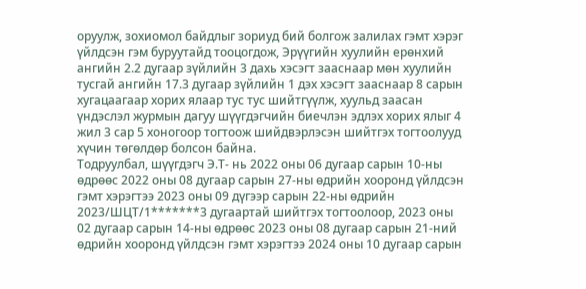оруулж, зохиомол байдлыг зориуд бий болгож залилах гэмт хэрэг үйлдсэн гэм буруутайд тооцогдож, Эрүүгийн хуулийн ерөнхий ангийн 2.2 дугаар зүйлийн 3 дахь хэсэгт зааснаар мөн хуулийн тусгай ангийн 17.3 дугаар зүйлийн 1 дэх хэсэгт зааснаар 8 сарын хугацаагаар хорих ялаар тус тус шийтгүүлж, хуульд заасан үндэслэл журмын дагуу шүүгдэгчийн биечлэн эдлэх хорих ялыг 4 жил 3 сар 5 хоногоор тогтоож шийдвэрлэсэн шийтгэх тогтоолууд хүчин төгөлдөр болсон байна.
Тодруулбал, шүүгдэгч Э.Т- нь 2022 оны 06 дугаар сарын 10-ны өдрөөс 2022 оны 08 дугаар сарын 27-ны өдрийн хооронд үйлдсэн гэмт хэрэгтээ 2023 оны 09 дүгээр сарын 22-ны өдрийн 2023/ШЦТ/1*******3 дугаартай шийтгэх тогтоолоор, 2023 оны 02 дугаар сарын 14-ны өдрөөс 2023 оны 08 дугаар сарын 21-ний өдрийн хооронд үйлдсэн гэмт хэрэгтээ 2024 оны 10 дугаар сарын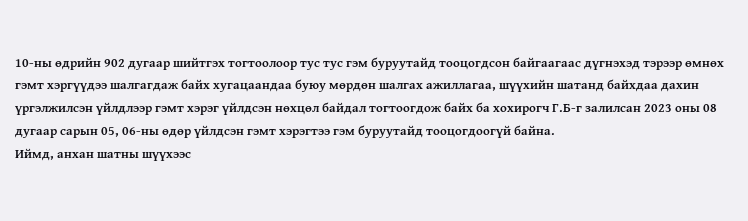10-ны өдрийн 902 дугаар шийтгэх тогтоолоор тус тус гэм буруутайд тооцогдсон байгаагаас дүгнэхэд тэрээр өмнөх гэмт хэргүүдээ шалгагдаж байх хугацаандаа буюу мөрдөн шалгах ажиллагаа, шүүхийн шатанд байхдаа дахин үргэлжилсэн үйлдлээр гэмт хэрэг үйлдсэн нөхцөл байдал тогтоогдож байх ба хохирогч Г.Б-г залилсан 2023 оны 08 дугаар сарын 05, 06-ны өдөр үйлдсэн гэмт хэрэгтээ гэм буруутайд тооцогдоогүй байна.
Иймд, анхан шатны шүүхээс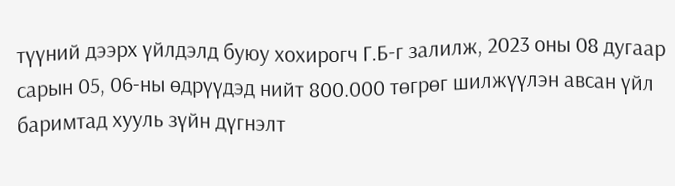түүний дээрх үйлдэлд буюу хохирогч Г.Б-г залилж, 2023 оны 08 дугаар сарын 05, 06-ны өдрүүдэд нийт 800.000 төгрөг шилжүүлэн авсан үйл баримтад хууль зүйн дүгнэлт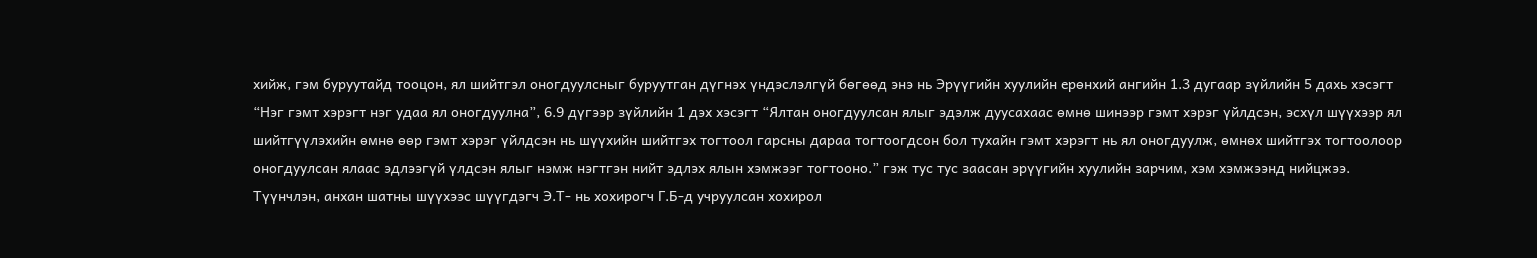хийж, гэм буруутайд тооцон, ял шийтгэл оногдуулсныг буруутган дүгнэх үндэслэлгүй бөгөөд энэ нь Эрүүгийн хуулийн ерөнхий ангийн 1.3 дугаар зүйлийн 5 дахь хэсэгт “Нэг гэмт хэрэгт нэг удаа ял оногдуулна”, 6.9 дүгээр зүйлийн 1 дэх хэсэгт “Ялтан оногдуулсан ялыг эдэлж дуусахаас өмнө шинээр гэмт хэрэг үйлдсэн, эсхүл шүүхээр ял шийтгүүлэхийн өмнө өөр гэмт хэрэг үйлдсэн нь шүүхийн шийтгэх тогтоол гарсны дараа тогтоогдсон бол тухайн гэмт хэрэгт нь ял оногдуулж, өмнөх шийтгэх тогтоолоор оногдуулсан ялаас эдлээгүй үлдсэн ялыг нэмж нэгтгэн нийт эдлэх ялын хэмжээг тогтооно.” гэж тус тус заасан эрүүгийн хуулийн зарчим, хэм хэмжээнд нийцжээ.
Түүнчлэн, анхан шатны шүүхээс шүүгдэгч Э.Т- нь хохирогч Г.Б-д учруулсан хохирол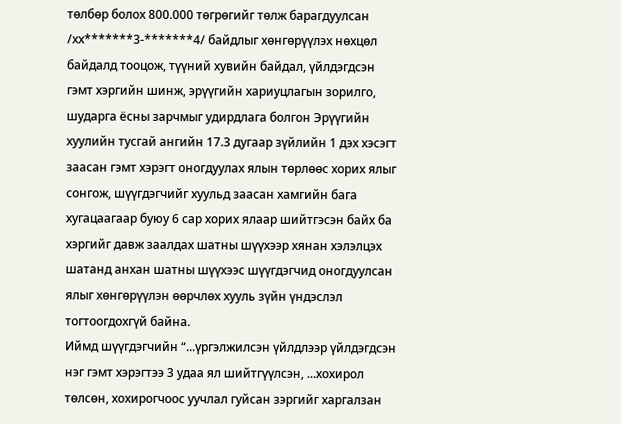төлбөр болох 800.000 төгрөгийг төлж барагдуулсан /хх*******3-*******4/ байдлыг хөнгөрүүлэх нөхцөл байдалд тооцож, түүний хувийн байдал, үйлдэгдсэн гэмт хэргийн шинж, эрүүгийн хариуцлагын зорилго, шударга ёсны зарчмыг удирдлага болгон Эрүүгийн хуулийн тусгай ангийн 17.3 дугаар зүйлийн 1 дэх хэсэгт заасан гэмт хэрэгт оногдуулах ялын төрлөөс хорих ялыг сонгож, шүүгдэгчийг хуульд заасан хамгийн бага хугацаагаар буюу 6 сар хорих ялаар шийтгэсэн байх ба хэргийг давж заалдах шатны шүүхээр хянан хэлэлцэх шатанд анхан шатны шүүхээс шүүгдэгчид оногдуулсан ялыг хөнгөрүүлэн өөрчлөх хууль зүйн үндэслэл тогтоогдохгүй байна.
Иймд шүүгдэгчийн “...үргэлжилсэн үйлдлээр үйлдэгдсэн нэг гэмт хэрэгтээ 3 удаа ял шийтгүүлсэн, ...хохирол төлсөн, хохирогчоос уучлал гуйсан зэргийг харгалзан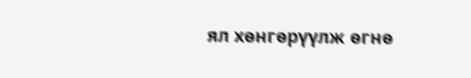ял хөнгөрүүлж өгнө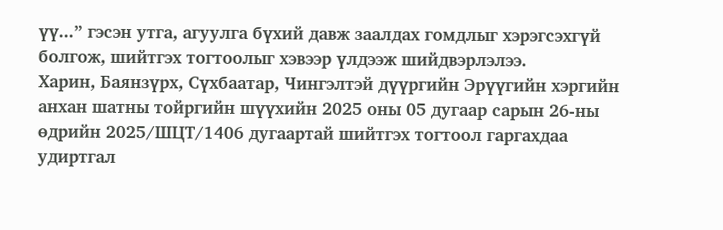үү...” гэсэн утга, агуулга бүхий давж заалдах гомдлыг хэрэгсэхгүй болгож, шийтгэх тогтоолыг хэвээр үлдээж шийдвэрлэлээ.
Харин, Баянзүрх, Сүхбаатар, Чингэлтэй дүүргийн Эрүүгийн хэргийн анхан шатны тойргийн шүүхийн 2025 оны 05 дугаар сарын 26-ны өдрийн 2025/ШЦТ/1406 дугаартай шийтгэх тогтоол гаргахдаа удиртгал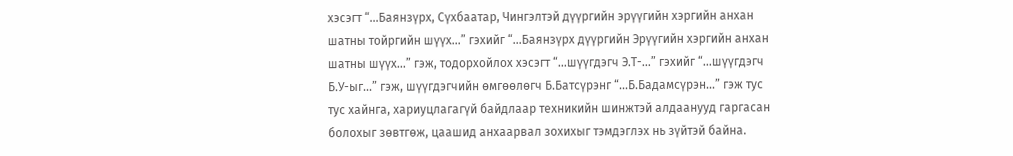хэсэгт “...Баянзүрх, Сүхбаатар, Чингэлтэй дүүргийн эрүүгийн хэргийн анхан шатны тойргийн шүүх...” гэхийг “...Баянзүрх дүүргийн Эрүүгийн хэргийн анхан шатны шүүх...” гэж, тодорхойлох хэсэгт “...шүүгдэгч Э.Т-...” гэхийг “...шүүгдэгч Б.У-ыг...” гэж, шүүгдэгчийн өмгөөлөгч Б.Батсүрэнг “...Б.Бадамсүрэн...” гэж тус тус хайнга, хариуцлагагүй байдлаар техникийн шинжтэй алдаанууд гаргасан болохыг зөвтгөж, цаашид анхаарвал зохихыг тэмдэглэх нь зүйтэй байна.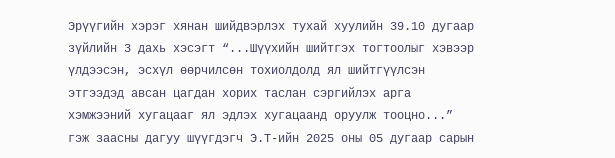Эрүүгийн хэрэг хянан шийдвэрлэх тухай хуулийн 39.10 дугаар зүйлийн 3 дахь хэсэгт “...Шүүхийн шийтгэх тогтоолыг хэвээр үлдээсэн, эсхүл өөрчилсөн тохиолдолд ял шийтгүүлсэн этгээдэд авсан цагдан хорих таслан сэргийлэх арга хэмжээний хугацааг ял эдлэх хугацаанд оруулж тооцно...” гэж заасны дагуу шүүгдэгч Э.Т-ийн 2025 оны 05 дугаар сарын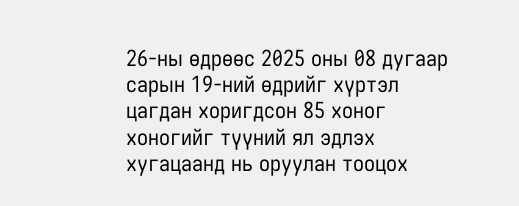26-ны өдрөөс 2025 оны 08 дугаар сарын 19-ний өдрийг хүртэл цагдан хоригдсон 85 хоног хоногийг түүний ял эдлэх хугацаанд нь оруулан тооцох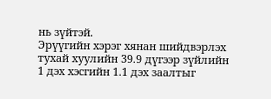нь зүйтэй.
Эрүүгийн хэрэг хянан шийдвэрлэх тухай хуулийн 39.9 дүгээр зүйлийн 1 дэх хэсгийн 1.1 дэх заалтыг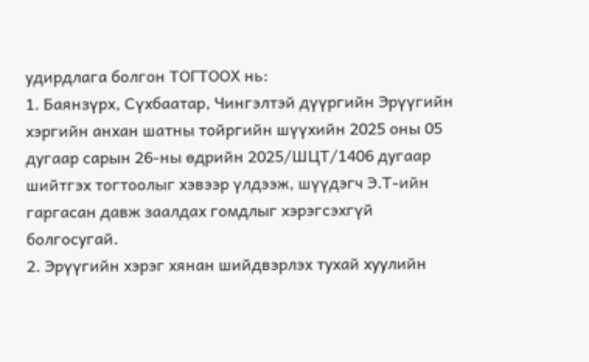удирдлага болгон ТОГТООХ нь:
1. Баянзүрх, Сүхбаатар, Чингэлтэй дүүргийн Эрүүгийн хэргийн анхан шатны тойргийн шүүхийн 2025 оны 05 дугаар сарын 26-ны өдрийн 2025/ШЦТ/1406 дугаар шийтгэх тогтоолыг хэвээр үлдээж, шүүдэгч Э.Т-ийн гаргасан давж заалдах гомдлыг хэрэгсэхгүй болгосугай.
2. Эрүүгийн хэрэг хянан шийдвэрлэх тухай хуулийн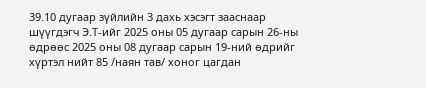39.10 дугаар зүйлийн 3 дахь хэсэгт зааснаар шүүгдэгч Э.Т-ийг 2025 оны 05 дугаар сарын 26-ны өдрөөс 2025 оны 08 дугаар сарын 19-ний өдрийг хүртэл нийт 85 /наян тав/ хоног цагдан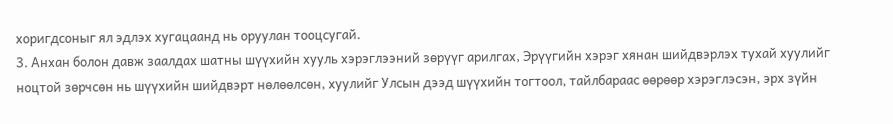хоригдсоныг ял эдлэх хугацаанд нь оруулан тооцсугай.
3. Анхан болон давж заалдах шатны шүүхийн хууль хэрэглээний зөрүүг арилгах, Эрүүгийн хэрэг хянан шийдвэрлэх тухай хуулийг ноцтой зөрчсөн нь шүүхийн шийдвэрт нөлөөлсөн, хуулийг Улсын дээд шүүхийн тогтоол, тайлбараас өөрөөр хэрэглэсэн, эрх зүйн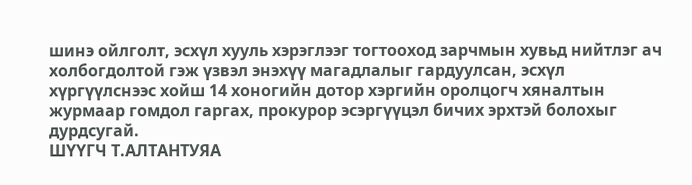шинэ ойлголт, эсхүл хууль хэрэглээг тогтооход зарчмын хувьд нийтлэг ач холбогдолтой гэж үзвэл энэхүү магадлалыг гардуулсан, эсхүл хүргүүлснээс хойш 14 хоногийн дотор хэргийн оролцогч хяналтын журмаар гомдол гаргах, прокурор эсэргүүцэл бичих эрхтэй болохыг дурдсугай.
ШҮҮГЧ Т.АЛТАНТУЯА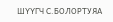ШҮҮГЧ С.БОЛОРТУЯА